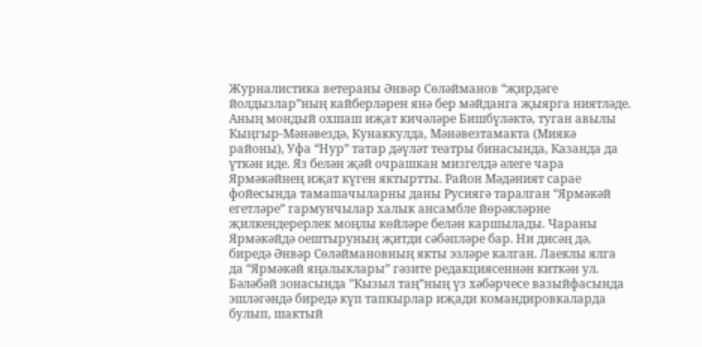Журналистика ветераны Әнвәр Сөләйманов “җирдәге йолдызлар”ның кайберләрен янә бер мәйданга җыярга ниятләде. Аның мондый охшаш иҗат кичәләре Бишбүләктә, туган авылы Кыңгыр-Мәнәвездә, Кунаккулда, Мәнәвезтамакта (Миякә районы), Уфа “Нур” татар дәүләт театры бинасында, Казанда да үткән иде. Яз белән җәй очрашкан мизгелдә әлеге чара Ярмәкәйнең иҗат күген яктыртты. Район Мәдәният сарае фойесында тамашачыларны даны Русиягә таралган “Ярмәкәй егетләре” гармунчылар халык ансамбле йөрәкләрне җилкендерерлек моңлы көйләре белән каршылады. Чараны Ярмәкәйдә оештыруның җитди сәбәпләре бар. Ни дисәң дә, биредә Әнвәр Сөләймановның якты эзләре калган. Лаеклы ялга да “Ярмәкәй яңалыклары” гәзите редакциясеннән киткән ул. Бәләбәй зонасында ”Кызыл таң”ның үз хәбәрчесе вазыйфасында эшләгәндә биредә күп тапкырлар иҗади командировкаларда булып, шактый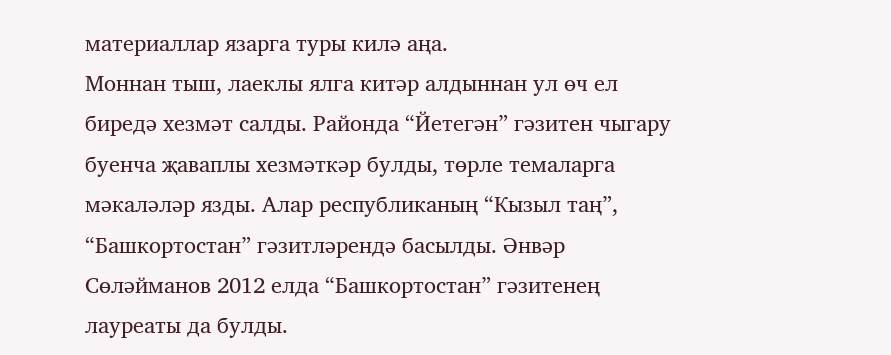материаллар язарга туры килә аңа.
Моннан тыш, лаеклы ялга китәр алдыннан ул өч ел биредә хезмәт салды. Районда “Йетегән” гәзитен чыгару буенча җаваплы хезмәткәр булды, төрле темаларга мәкаләләр язды. Алар республиканың “Кызыл таң”, “Башкортостан” гәзитләрендә басылды. Әнвәр Сөләйманов 2012 елда “Башкортостан” гәзитенең лауреаты да булды.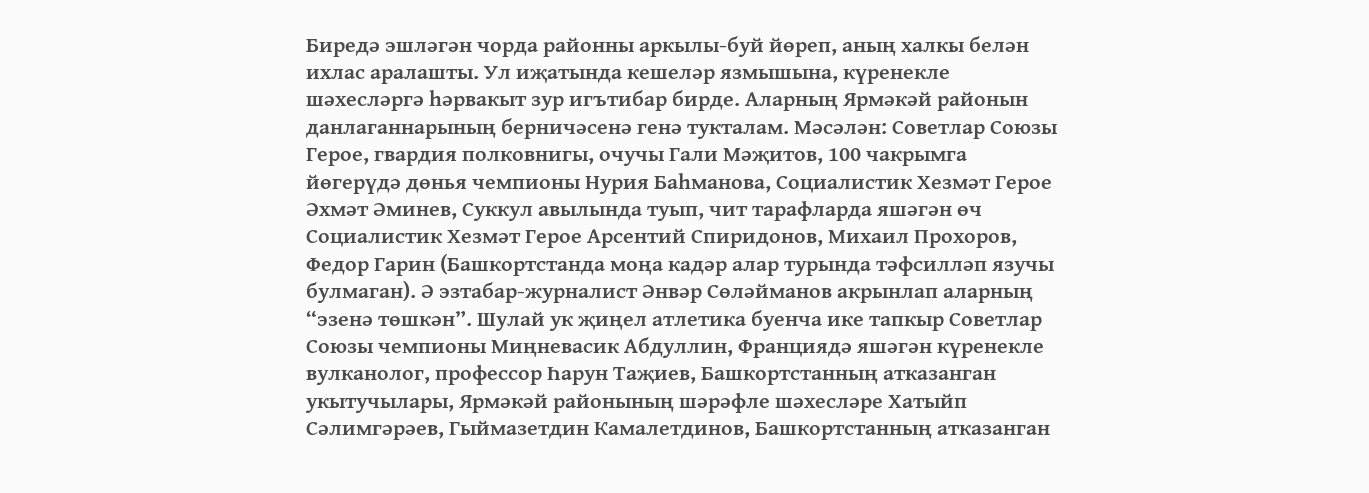Биредә эшләгән чорда районны аркылы-буй йөреп, аның халкы белән ихлас аралашты. Ул иҗатында кешеләр язмышына, күренекле шәхесләргә һәрвакыт зур игътибар бирде. Аларның Ярмәкәй районын данлаганнарының берничәсенә генә тукталам. Мәсәлән: Советлар Союзы Герое, гвардия полковнигы, очучы Гали Мәҗитов, 100 чакрымга йөгерүдә дөнья чемпионы Нурия Баһманова, Социалистик Хезмәт Герое Әхмәт Әминев, Суккул авылында туып, чит тарафларда яшәгән өч Социалистик Хезмәт Герое Арсентий Спиридонов, Михаил Прохоров, Федор Гарин (Башкортстанда моңа кадәр алар турында тәфсилләп язучы булмаган). Ә эзтабар-журналист Әнвәр Сөләйманов акрынлап аларның “эзенә төшкән”. Шулай ук җиңел атлетика буенча ике тапкыр Советлар Союзы чемпионы Миңневасик Абдуллин, Франциядә яшәгән күренекле вулканолог, профессор Һарун Таҗиев, Башкортстанның атказанган укытучылары, Ярмәкәй районының шәрәфле шәхесләре Хатыйп Сәлимгәрәев, Гыймазетдин Камалетдинов, Башкортстанның атказанган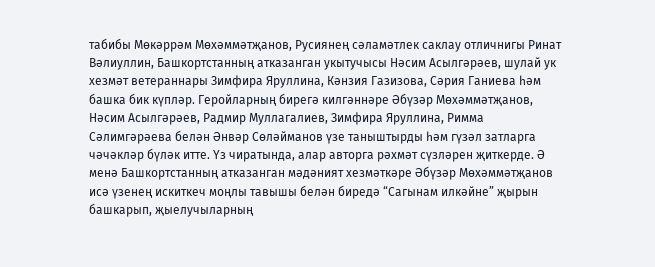табибы Мөкәррәм Мөхәммәтҗанов, Русиянең сәламәтлек саклау отличнигы Ринат Вәлиуллин, Башкортстанның атказанган укытучысы Нәсим Асылгәрәев, шулай ук хезмәт ветераннары Зимфира Яруллина, Кәнзия Газизова, Сәрия Ганиева һәм башка бик күпләр. Геройларның бирегә килгәннәре Әбүзәр Мөхәммәтҗанов, Нәсим Асылгәрәев, Радмир Муллагалиев, Зимфира Яруллина, Римма Сәлимгәрәева белән Әнвәр Сөләйманов үзе таныштырды һәм гүзәл затларга чәчәкләр бүләк итте. Үз чиратында, алар авторга рәхмәт сүзләрен җиткерде. Ә менә Башкортстанның атказанган мәдәният хезмәткәре Әбүзәр Мөхәммәтҗанов исә үзенең искиткеч моңлы тавышы белән биредә “Сагынам илкәйне” җырын башкарып, җыелучыларның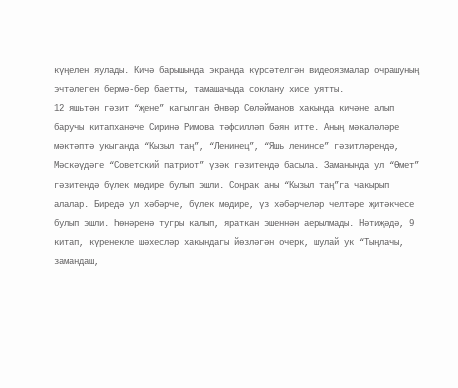күңелен яулады. Кичә барышында экранда күрсәтелгән видеоязмалар очрашуның эчтәлеген бермә-бер баетты, тамашачыда соклану хисе уятты.
12 яшьтән гәзит “җене” кагылган Әнвәр Сөләйманов хакында кичәне алып баручы китапханәче Сиринә Римова тәфсилләп бәян итте. Аның мәкаләләре мәктәптә укыганда “Кызыл таң”, “Ленинец”, “Яшь ленинсе” гәзитләрендә, Мәскәүдәге “Советский патриот” үзәк гәзитендә басыла. Заманында ул “Өмет” гәзитендә бүлек мөдире булып эшли. Соңрак аны “Кызыл таң”га чакырып алалар. Биредә ул хәбәрче, бүлек мөдире, үз хәбәрчеләр челтәре җитәкчесе булып эшли. Һөнәренә тугры калып, яраткан эшеннән аерылмады. Нәтиҗәдә, 9 китап, күренекле шәхесләр хакындагы йөзләгән очерк, шулай ук “Тыңлачы, замандаш,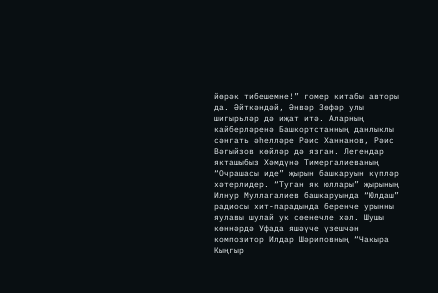йөрәк тибешемне!” гомер китабы авторы да. Әйткәндәй, Әнвәр Зөфәр улы шигырьләр дә иҗат итә. Аларның кайберләренә Башкортстанның данлыклы сәнгать әһелләре Рәис Ханнанов, Рәис Вәгыйзов көйләр дә язган. Легендар якташыбыз Хәмдүнә Тимергалиеваның “Очрашасы иде” җырын башкаруын күпләр хәтерлидер. “Туган як юллары” җырының Илнур Муллагалиев башкаруында “Юлдаш” радиосы хит-парадында беренче урынны яулавы шулай ук сөенечле хәл. Шушы көннәрдә Уфада яшәүче үзешчән композитор Илдар Шәриповның “Чакыра Кыңгыр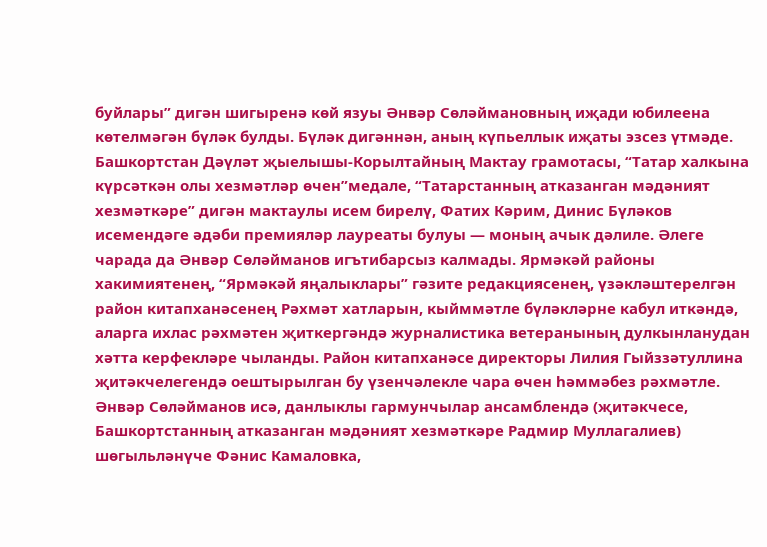буйлары” дигән шигыренә көй язуы Әнвәр Сөләймановның иҗади юбилеена көтелмәгән бүләк булды. Бүләк дигәннән, аның күпьеллык иҗаты эзсез үтмәде. Башкортстан Дәүләт җыелышы-Корылтайның Мактау грамотасы, “Татар халкына күрсәткән олы хезмәтләр өчен”медале, “Татарстанның атказанган мәдәният хезмәткәре” дигән мактаулы исем бирелү, Фатих Кәрим, Динис Бүләков исемендәге әдәби премияләр лауреаты булуы — моның ачык дәлиле. Әлеге чарада да Әнвәр Сөләйманов игътибарсыз калмады. Ярмәкәй районы хакимиятенең, “Ярмәкәй яңалыклары” гәзите редакциясенең, үзәкләштерелгән район китапханәсенең Рәхмәт хатларын, кыйммәтле бүләкләрне кабул иткәндә, аларга ихлас рәхмәтен җиткергәндә журналистика ветеранының дулкынланудан хәтта керфекләре чыланды. Район китапханәсе директоры Лилия Гыйззәтуллина җитәкчелегендә оештырылган бу үзенчәлекле чара өчен һәммәбез рәхмәтле. Әнвәр Сөләйманов исә, данлыклы гармунчылар ансамблендә (җитәкчесе, Башкортстанның атказанган мәдәният хезмәткәре Радмир Муллагалиев) шөгыльләнүче Фәнис Камаловка,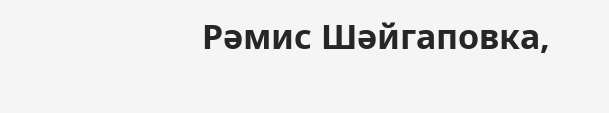Рәмис Шәйгаповка,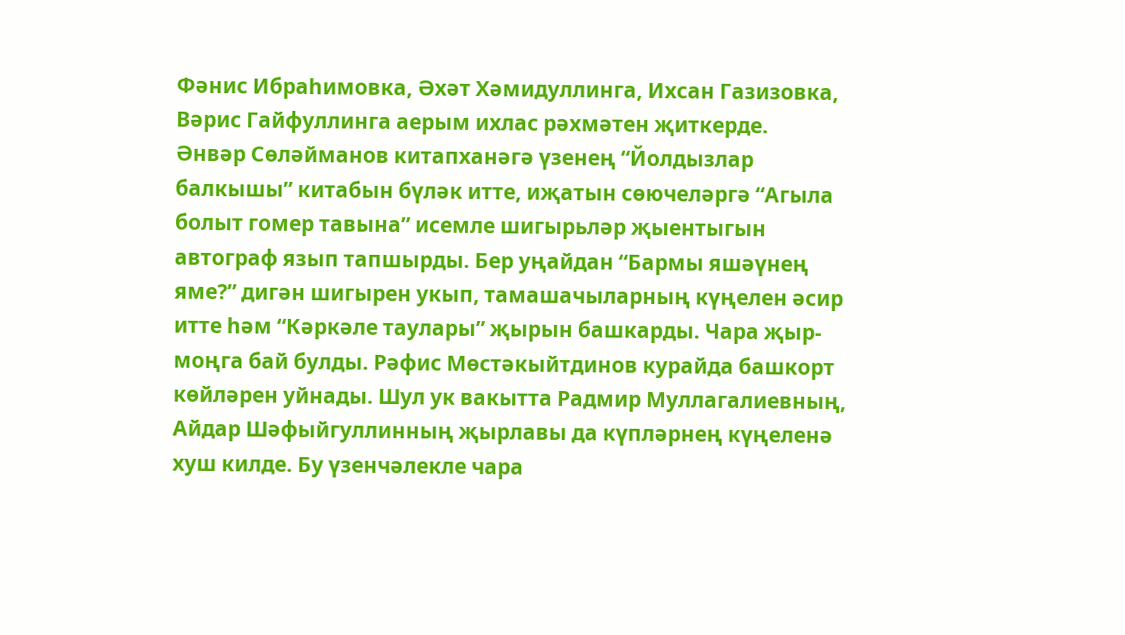Фәнис Ибраһимовка, Әхәт Хәмидуллинга, Ихсан Газизовка, Вәрис Гайфуллинга аерым ихлас рәхмәтен җиткерде.
Әнвәр Сөләйманов китапханәгә үзенең “Йолдызлар балкышы” китабын бүләк итте, иҗатын сөючеләргә “Агыла болыт гомер тавына” исемле шигырьләр җыентыгын автограф язып тапшырды. Бер уңайдан “Бармы яшәүнең яме?” дигән шигырен укып, тамашачыларның күңелен әсир итте һәм “Кәркәле таулары” җырын башкарды. Чара җыр-моңга бай булды. Рәфис Мөстәкыйтдинов курайда башкорт көйләрен уйнады. Шул ук вакытта Радмир Муллагалиевның, Айдар Шәфыйгуллинның җырлавы да күпләрнең күңеленә хуш килде. Бу үзенчәлекле чара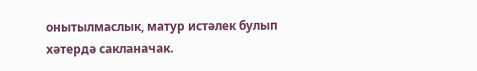онытылмаслык, матур истәлек булып хәтердә сакланачак.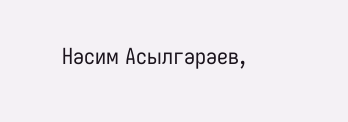Нәсим Асылгәрәев,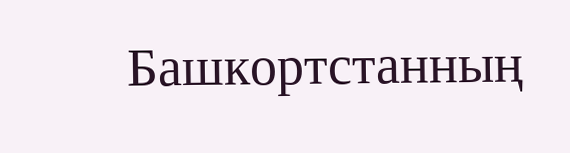Башкортстанның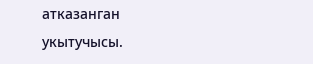атказанган укытучысы.